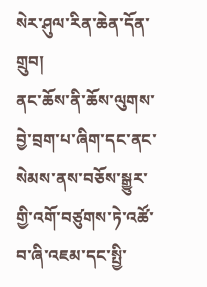སེར་ཤུལ་རིན་ཆེན་དོན་གྲུབ།
ནང་ཆོས་ནི་ཆོས་ལུགས་བྱེ་བྲག་པ་ཞིག་དང་ནང་སེམས་ནས་བཅོས་སྒྱུར་གྱི་འགོ་བཙུགས་ཏེ་འཚོ་བ་ཞི་འཇམ་དང་སྤྱི་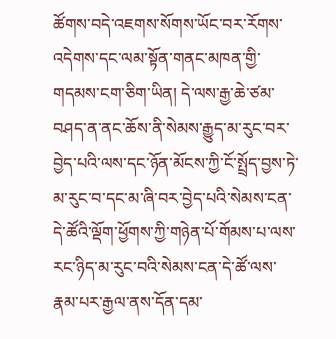ཚོགས་བདེ་འཇགས་སོགས་ཡོང་བར་རོགས་འདེགས་དང་ལམ་སྟོན་གནང་མཁན་གྱི་གདམས་ངག་ཅིག་ཡིན། དེ་ལས་རྒྱ་ཆེ་ཙམ་བཤད་ན་ནང་ཆོས་ནི་སེམས་རྒྱུད་མ་རུང་བར་བྱེད་པའི་ལས་དང་ཉོན་མོངས་ཀྱི་ངོ་སྤྲོད་བྱས་ཏེ་མ་རུང་བ་དང་མ་ཞི་བར་བྱེད་པའི་སེམས་ངན་དེ་ཚོའི་ལྡོག་ཕྱོགས་ཀྱི་གཉེན་པོ་གོམས་པ་ལས་རང་ཉིད་མ་རུང་བའི་སེམས་ངན་དེ་ཚོ་ལས་རྣམ་པར་རྒྱལ་ནས་དོན་དམ་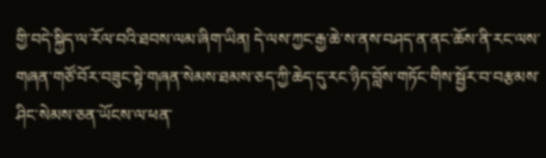གྱི་བདེ་སྐྱིད་ལ་རོལ་བའི་ཐབས་ལམ་ཞིག་ཡིན། དེ་ལས་ཀྱང་རྒྱ་ཆེ་ས་ནས་བཤད་ན་ནང་ཆོས་ནི་རང་ལས་གཞན་གཙོ་བོར་བཟུང་སྟེ་གཞན་སེམས་ཐམས་ཅད་ཀྱི་ཆེད་དུ་རང་ཉིད་བློས་གཏོང་གིས་སྦྱོར་བ་བརྩམས་ཤིང་སེམས་ཅན་ཡོངས་ལ་ཕན་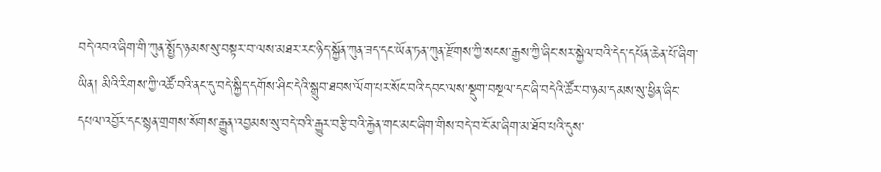བདེ་འབའ་ཞིག་གི་ཀུན་སྤྱོད་ཉམས་སུ་བསྟར་བ་ལས་མཐར་རང་ཉིད་སྐྱོན་ཀུན་ཟད་དང་ཡོན་ཏན་ཀུན་རྫོགས་ཀྱི་སངས་རྒྱས་ཀྱི་ཞིང་སར་སྐྱེལ་བའི་དེད་དཔོན་ཆེན་པོ་ཞིག་ཡིན། མིའི་རིགས་ཀྱི་འཚོ་བའི་ནང་དུ་བདེ་སྐྱིད་དགོས་ཤིང་དེའི་སྒྲུབ་ཐབས་ལོག་པར་སོང་བའི་དབང་ལས་སྡུག་བསྔལ་དང་ཞི་བདེའི་ཚོར་བ་ཉམ་དམས་སུ་ཕྱིན་ཞིང་དཔལ་འབྱོར་དང་སྙན་གྲགས་སོགས་རྒྱུན་འབྱམས་སུ་བདེ་བའི་རྒྱུར་བརྩི་བའི་རྐྱེན་གང་མང་ཞིག་གིས་བདེ་བ་ངོ་མ་ཞིག་མ་ཐོབ་པའི་དུས་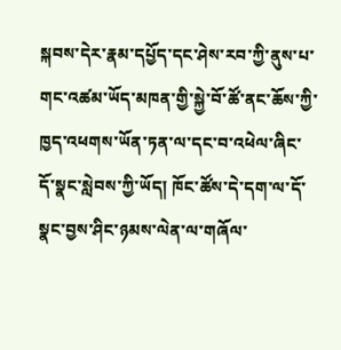སྐབས་དེར་རྣམ་དཔྱོད་དང་ཤེས་རབ་ཀྱི་ནུས་པ་གང་འཚམ་ཡོད་མཁན་གྱི་སྐྱེ་བོ་ཚོ་ནང་ཆོས་ཀྱི་ཁྱད་འཕགས་ཡོན་ཏན་ལ་དང་བ་འཕེལ་ཞིང་དོ་སྣང་སླེབས་ཀྱི་ཡོད། ཁོང་ཚོས་དེ་དག་ལ་དོ་སྣང་བྱས་ཤིང་ཉམས་ལེན་ལ་གཞོལ་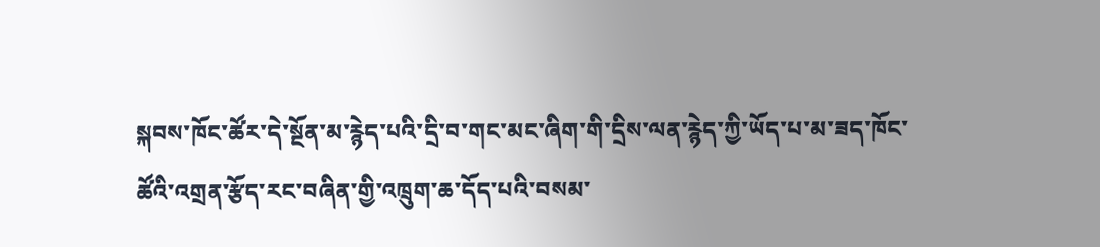སྐབས་ཁོང་ཚོར་དེ་སྔོན་མ་རྙེད་པའི་དྲི་བ་གང་མང་ཞིག་གི་དྲིས་ལན་རྙེད་ཀྱི་ཡོད་པ་མ་ཟད་ཁོང་ཚོའི་འགྲན་རྩོད་རང་བཞིན་གྱི་འཁྲུག་ཆ་དོད་པའི་བསམ་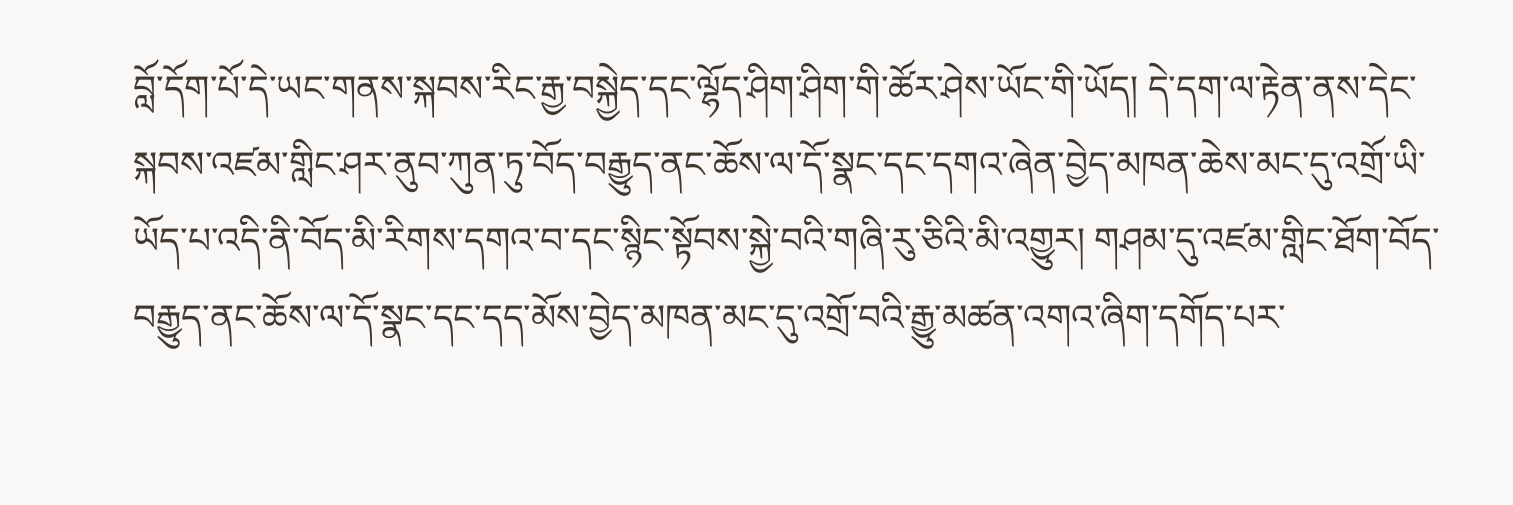བློ་དོག་པོ་དེ་ཡང་གནས་སྐབས་རིང་རྒྱ་བསྐྱེད་དང་ལྷོད་ཤིག་ཤིག་གི་ཚོར་ཤེས་ཡོང་གི་ཡོད། དེ་དག་ལ་རྟེན་ནས་དེང་སྐབས་འཛམ་གླིང་ཤར་ནུབ་ཀུན་ཏུ་བོད་བརྒྱུད་ནང་ཆོས་ལ་དོ་སྣང་དང་དགའ་ཞེན་བྱེད་མཁན་ཆེས་མང་དུ་འགྲོ་ཡི་ཡོད་པ་འདི་ནི་བོད་མི་རིགས་དགའ་བ་དང་སྙིང་སྟོབས་སྐྱེ་བའི་གཞི་རུ་ཅིའི་མི་འགྱུར། གཤམ་དུ་འཛམ་གླིང་ཐོག་བོད་བརྒྱུད་ནང་ཆོས་ལ་དོ་སྣང་དང་དད་མོས་བྱེད་མཁན་མང་དུ་འགྲོ་བའི་རྒྱུ་མཚན་འགའ་ཞིག་དགོད་པར་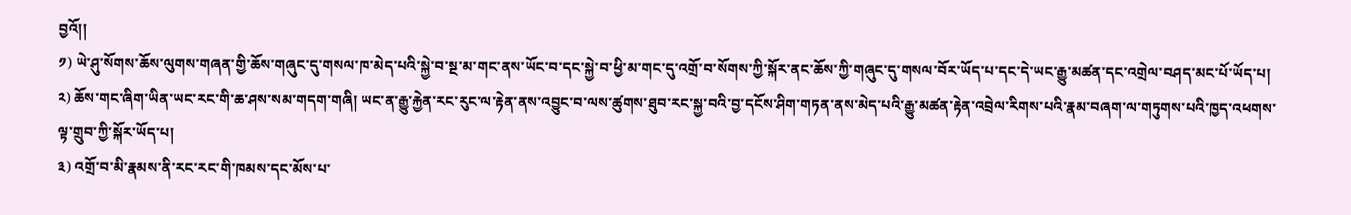བྱའོ།།
༡) ཡེ་ཤུ་སོགས་ཆོས་ལུགས་གཞན་གྱི་ཆོས་གཞུང་དུ་གསལ་ཁ་མེད་པའི་སྐྱེ་བ་སྔ་མ་གང་ནས་ཡོང་བ་དང་སྐྱེ་བ་ཕྱི་མ་གང་དུ་འགྲོ་བ་སོགས་ཀྱི་སྐོར་ནང་ཆོས་ཀྱི་གཞུང་དུ་གསལ་བོར་ཡོད་པ་དང་དེ་ཡང་རྒྱུ་མཚན་དང་འགྲེལ་བཤད་མང་པོ་ཡོད་པ།
༢) ཆོས་གང་ཞིག་ཡིན་ཡང་རང་གི་ཆ་ཤས་སམ་གདག་གཞི། ཡང་ན་རྒྱུ་རྐྱེན་རང་རུང་ལ་རྟེན་ནས་འབྱུང་བ་ལས་ཚུགས་ཐུབ་རང་སྐྱ་བའི་བྱ་དངོས་ཤིག་གཏན་ནས་མེད་པའི་རྒྱུ་མཚན་རྟེན་འབྲེལ་རིགས་པའི་རྣམ་བཞག་ལ་གཏུགས་པའི་ཁྱད་འཕགས་ལྟ་གྲུབ་ཀྱི་སྐོར་ཡོད་པ།
༣) འགྲོ་བ་མི་རྣམས་ནི་རང་རང་གི་ཁམས་དང་མོས་པ་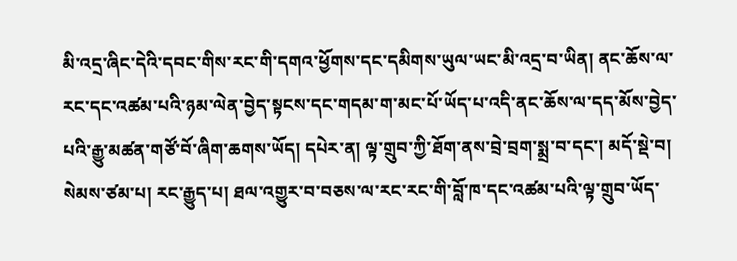མི་འདྲ་ཞིང་དེའི་དབང་གིས་རང་གི་དགའ་ཕྱོགས་དང་དམིགས་ཡུལ་ཡང་མི་འདྲ་བ་ཡིན། ནང་ཆོས་ལ་རང་དང་འཚམ་པའི་ཉམ་ལེན་བྱེད་སྟངས་དང་གདམ་ག་མང་པོ་ཡོད་པ་འདི་ནང་ཆོས་ལ་དད་མོས་བྱེད་པའི་རྒྱུ་མཚན་གཙོ་བོ་ཞིག་ཆགས་ཡོད། དཔེར་ན། ལྟ་གྲུབ་ཀྱི་ཐོག་ནས་བྲེ་བྲག་སྨྲ་བ་དང་། མདོ་སྡེ་བ། སེམས་ཙམ་པ། རང་རྒྱུད་པ། ཐལ་འགྱུར་བ་བཅས་ལ་རང་རང་གི་བློ་ཁ་དང་འཚམ་པའི་ལྟ་གྲུབ་ཡོད་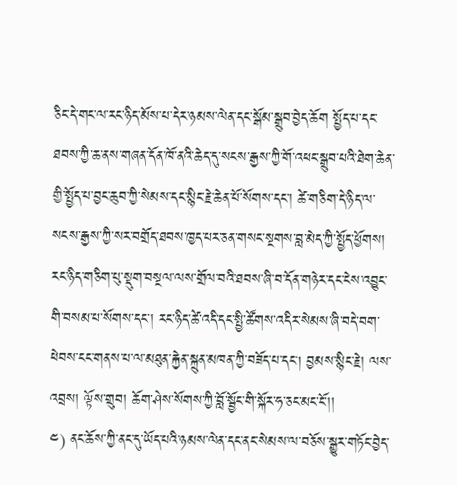ཅིང་དེ་གང་ལ་རང་ཉིད་མོས་པ་དེར་ཉམས་ལེན་དང་སྒོམ་སྒྲུབ་བྱེད་ཆོག སྤྱོད་པ་དང་ཐབས་ཀྱི་ཆ་ནས་གཞན་དོན་ཁོ་ནའི་ཆེད་དུ་སངས་རྒྱས་ཀྱི་གོ་འཕང་སྒྲུབ་པའི་ཐེག་ཆེན་གྱི་སྤྱོད་པ་བྱང་ཆུབ་ཀྱི་སེམས་དང་སྙིང་རྗེ་ཆེན་པོ་སོགས་དང་། ཚེ་གཅིག་དེ་ཉིད་ལ་སངས་རྒྱས་ཀྱི་སར་བགྲོད་ཐབས་ཁྱད་པར་ཅན་གསང་སྔགས་བླ་མེད་ཀྱི་སྤྱོད་ཕྱོགས། རང་ཉིད་གཅིག་པུ་སྡུག་བསྔལ་ལས་གྲོལ་བའི་ཐབས་ཞི་བ་དོན་གཉེར་དང་ངེས་འབྱུང་གི་བསམ་པ་སོགས་དང་། རང་ཉིད་ཚེ་འདི་དང་སྤྱི་ཚོགས་འདིར་སེམས་ཞི་བདེ་བག་ཕེབས་ངང་གནས་པ་ལ་མཐུན་རྐྱེན་སྐྲུན་མཁན་ཀྱི་བཟོད་པ་དང། བྱམས་སྙིང་རྗེ། ལས་འབྲས། ལྟོས་གྲུབ། ཆོག་ཤེས་སོགས་ཀྱི་བློ་སྦྱོང་གི་སྐོར་ཧ་ཅང་མང་ངོ་།།
༤) ནང་ཆོས་ཀྱི་ནང་དུ་ཡོད་པའི་ཉམས་ལེན་དང་ནང་སེམས་ལ་བཅོས་སྒྱུར་གཏོང་བྱེད་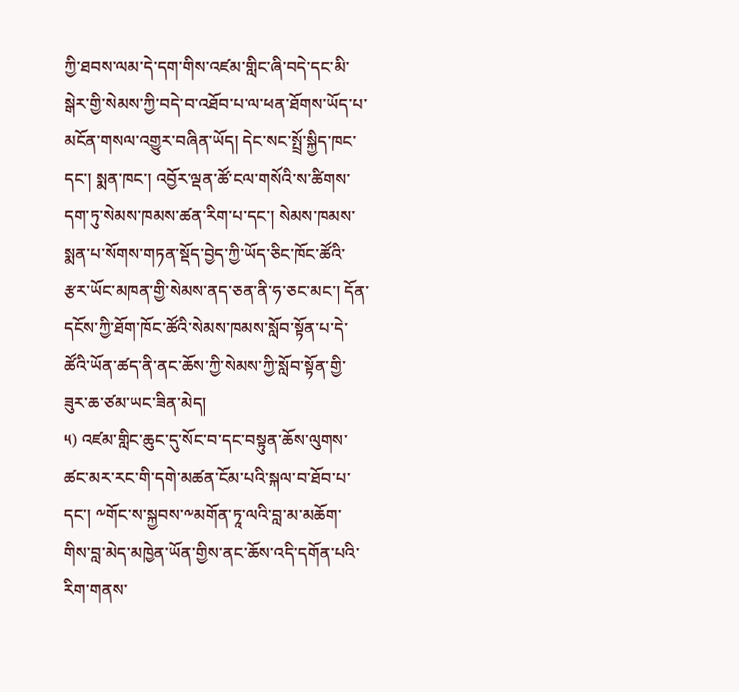ཀྱི་ཐབས་ལམ་དེ་དག་གིས་འཛམ་གླིང་ཞི་བདེ་དང་མི་སྒེར་གྱི་སེམས་ཀྱི་བདེ་བ་འཐོབ་པ་ལ་ཕན་ཐོགས་ཡོད་པ་མངོན་གསལ་འགྱུར་བཞིན་ཡོད། དེང་སང་སྤྲོ་སྐྱིད་ཁང་དང་། སྨན་ཁང་། འབྱོར་ལྡན་ཚོ་ངལ་གསོའི་ས་ཚིགས་དག་ཏུ་སེམས་ཁམས་ཚན་རིག་པ་དང་། སེམས་ཁམས་སྨན་པ་སོགས་གཏན་སྡོད་བྱེད་ཀྱི་ཡོད་ཅིང་ཁོང་ཚོའི་རྩར་ཡོང་མཁན་གྱི་སེམས་ནད་ཅན་ནི་ཧ་ཅང་མང་། དོན་དངོས་ཀྱི་ཐོག་ཁོང་ཚོའི་སེམས་ཁམས་སློབ་སྟོན་པ་དེ་ཚོའི་ཡོན་ཚད་ནི་ནང་ཆོས་ཀྱི་སེམས་ཀྱི་སློབ་སྟོན་གྱི་ཟུར་ཆ་ཙམ་ཡང་ཟིན་མེད།
༥) འཛམ་གླིང་ཆུང་དུ་སོང་བ་དང་བསྟུན་ཆོས་ལུགས་ཚང་མར་རང་གི་དགེ་མཚན་ངོམ་པའི་སྐལ་བ་ཐོབ་པ་དང་། ༸གོང་ས་སྐྱབས་༸མགོན་ཏཱ་ལའི་བླ་མ་མཆོག་གིས་བླ་མེད་མཁྱེན་ཡོན་གྱིས་ནང་ཆོས་འདི་དགོན་པའི་རིག་གནས་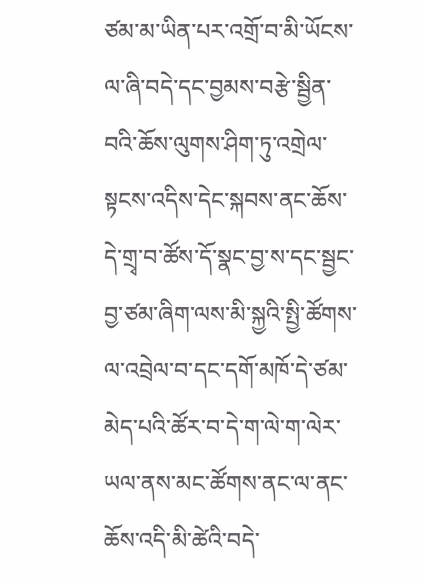ཙམ་མ་ཡིན་པར་འགྲོ་བ་མི་ཡོངས་ལ་ཞི་བདེ་དང་བྱམས་བརྩེ་སྦྱིན་བའི་ཆོས་ལུགས་ཤིག་ཏུ་འགྲེལ་སྟངས་འདིས་དེང་སྐབས་ནང་ཆོས་དེ་གྲྭ་བ་ཚོས་དོ་སྣང་བྱ་ས་དང་སྦྱང་བྱ་ཙམ་ཞིག་ལས་མི་སྐྱའི་སྤྱི་ཚོགས་ལ་འབྲེལ་བ་དང་དགོ་མཁོ་དེ་ཙམ་མེད་པའི་ཚོར་བ་དེ་ག་ལེ་ག་ལེར་ཡལ་ནས་མང་ཚོགས་ནང་ལ་ནང་ཆོས་འདི་མི་ཚེའི་བདེ་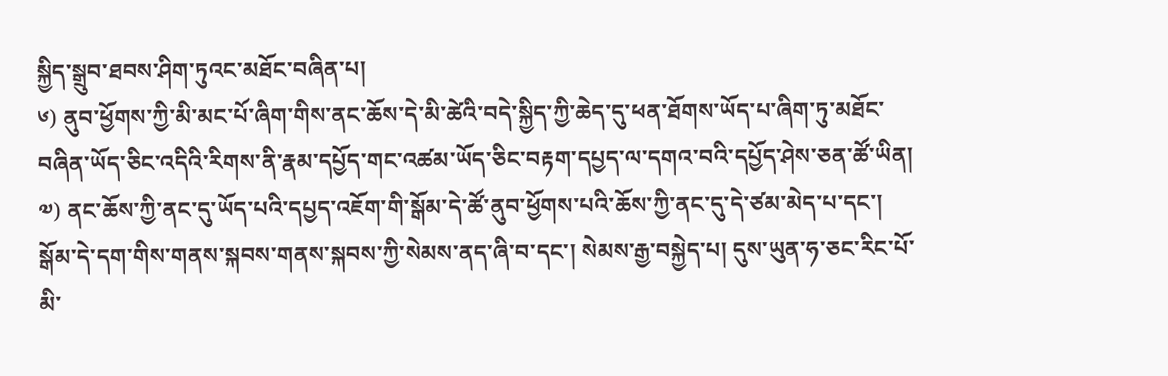སྐྱིད་སྒྲུབ་ཐབས་ཤིག་ཏུའང་མཐོང་བཞིན་པ།
༦) ནུབ་ཕྱོགས་ཀྱི་མི་མང་པོ་ཞིག་གིས་ནང་ཆོས་དེ་མི་ཚེའི་བདེ་སྐྱིད་ཀྱི་ཆེད་དུ་ཕན་ཐོགས་ཡོད་པ་ཞིག་ཏུ་མཐོང་བཞིན་ཡོད་ཅིང་འདིའི་རིགས་ནི་རྣམ་དཔྱོད་གང་འཚམ་ཡོད་ཅིང་བརྟག་དཔྱད་ལ་དགའ་བའི་དཔྱོད་ཤེས་ཅན་ཚོ་ཡིན།
༧) ནང་ཆོས་ཀྱི་ནང་དུ་ཡོད་པའི་དཔྱད་འཇོག་གི་སྒོམ་དེ་ཚོ་ནུབ་ཕྱོགས་པའི་ཆོས་ཀྱི་ནང་དུ་དེ་ཙམ་མེད་པ་དང་། སྒོམ་དེ་དག་གིས་གནས་སྐབས་གནས་སྐབས་ཀྱི་སེམས་ནད་ཞི་བ་དང་། སེམས་རྒྱ་བསྐྱེད་པ། དུས་ཡུན་ཧ་ཅང་རིང་པོ་མི་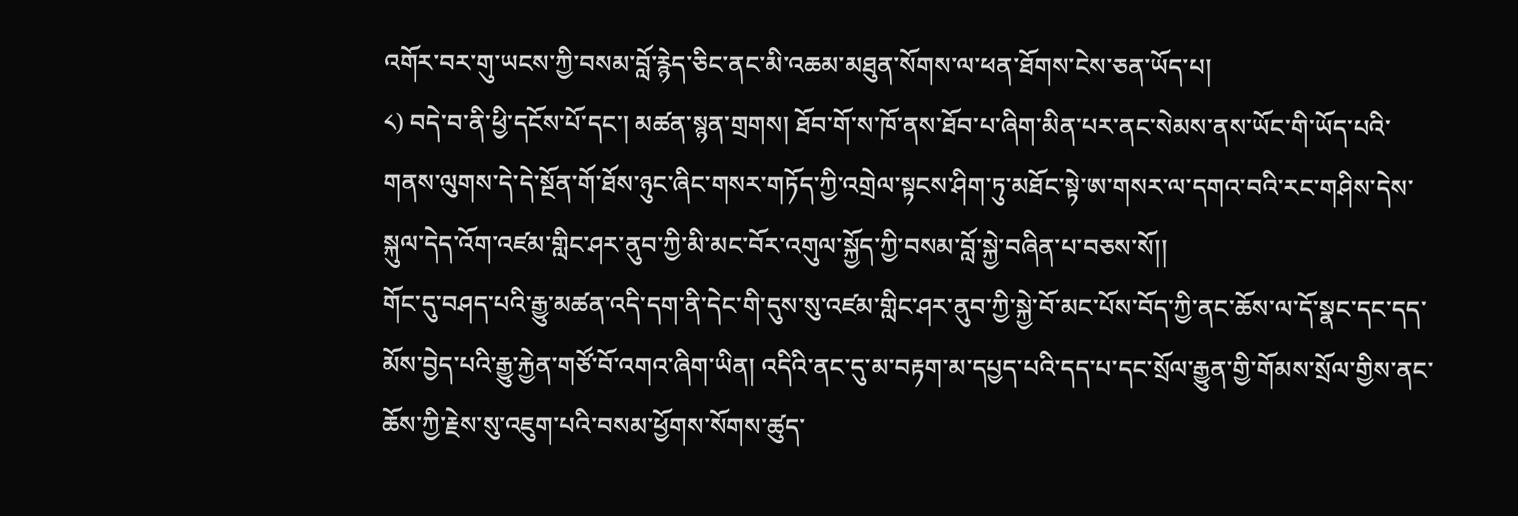འགོར་བར་གུ་ཡངས་ཀྱི་བསམ་བློ་རྙེད་ཅིང་ནང་མི་འཆམ་མཐུན་སོགས་ལ་ཕན་ཐོགས་ངེས་ཅན་ཡོད་པ།
༨) བདེ་བ་ནི་ཕྱི་དངོས་པོ་དང་། མཚན་སྙན་གྲགས། ཐོབ་གོ་ས་ཁོ་ནས་ཐོབ་པ་ཞིག་མིན་པར་ནང་སེམས་ནས་ཡོང་གི་ཡོད་པའི་གནས་ལུགས་དེ་དེ་སྔོན་གོ་ཐོས་ཉུང་ཞིང་གསར་གཏོད་ཀྱི་འགྲེལ་སྟངས་ཤིག་ཏུ་མཐོང་སྟེ་ཨ་གསར་ལ་དགའ་བའི་རང་གཤིས་དེས་སྐུལ་དེད་འོག་འཛམ་གླིང་ཤར་ནུབ་ཀྱི་མི་མང་བོར་འགུལ་སྐྱོད་ཀྱི་བསམ་བློ་སྐྱེ་བཞིན་པ་བཅས་སོ།།
གོང་དུ་བཤད་པའི་རྒྱུ་མཚན་འདི་དག་ནི་དེང་གི་དུས་སུ་འཛམ་གླིང་ཤར་ནུབ་ཀྱི་སྐྱེ་བོ་མང་པོས་བོད་ཀྱི་ནང་ཆོས་ལ་དོ་སྣང་དང་དད་མོས་བྱེད་པའི་རྒྱུ་རྐྱེན་གཙོ་བོ་འགའ་ཞིག་ཡིན། འདིའི་ནང་དུ་མ་བརྟག་མ་དཔྱད་པའི་དད་པ་དང་སྲོལ་རྒྱུན་གྱི་གོམས་སྲོལ་གྱིས་ནང་ཆོས་ཀྱི་རྗེས་སུ་འཇུག་པའི་བསམ་ཕྱོགས་སོགས་ཚུད་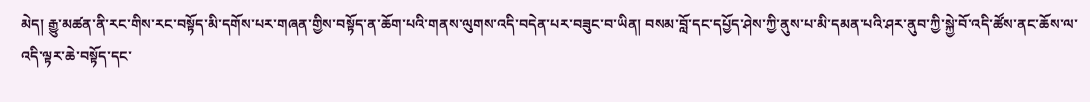མེད། རྒྱུ་མཚན་ནི་རང་གིས་རང་བསྟོད་མི་དགོས་པར་གཞན་གྱིས་བསྟོད་ན་ཆོག་པའི་གནས་ལུགས་འདི་བདེན་པར་བཟུང་བ་ཡིན། བསམ་བློ་དང་དཔྱོད་ཤེས་ཀྱི་ནུས་པ་མི་དམན་པའི་ཤར་ནུབ་ཀྱི་སྐྱེ་བོ་འདི་ཚོས་ནང་ཆོས་ལ་འདི་ལྟར་ཆེ་བསྟོད་དང་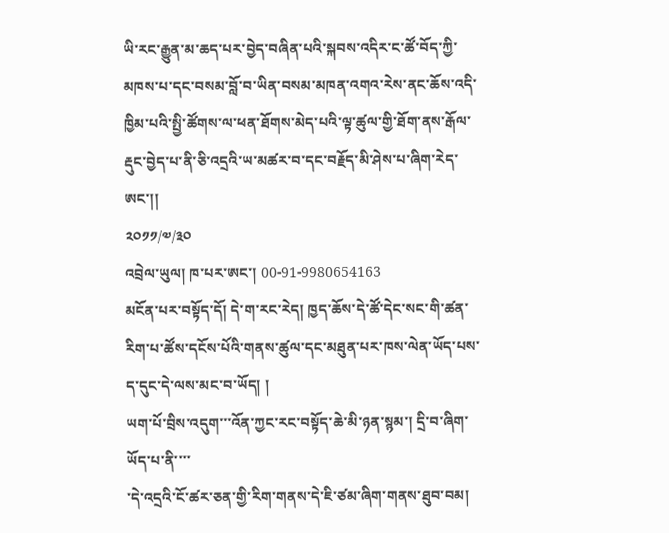ཡི་རང་རྒྱུན་མ་ཆད་པར་བྱེད་བཞིན་པའི་སྐབས་འདིར་ང་ཚོ་བོད་ཀྱི་མཁས་པ་དང་བསམ་བློ་བ་ཡིན་བསམ་མཁན་འགའ་རེས་ནང་ཆོས་འདི་ཁྱིམ་པའི་སྤྱི་ཚོགས་ལ་ཕན་ཐོགས་མེད་པའི་ལྟ་ཚུལ་གྱི་ཐོག་ནས་རྒོལ་རྡུང་བྱེད་པ་ནི་ཅི་འདྲའི་ཡ་མཚར་བ་དང་བརྗོད་མི་ཤེས་པ་ཞིག་རེད་ཨང་།།
༢༠༡༡/༧/༣༠
འབྲེལ་ཡུལ། ཁ་པར་ཨང་། 00-91-9980654163
མངོན་པར་བསྟོད་དོ། དེ་ག་རང་རེད། ཁྱད་ཆོས་དེ་ཚོ་དེང་སང་གི་ཚན་རིག་པ་ཚོས་དངོས་པོའི་གནས་ཚུལ་དང་མཐུན་པར་ཁས་ལེན་ཡོད་པས་ད་དུང་དེ་ལས་མང་བ་ཡོད། །
ཡག་པོ་བྲིས་འདུག་་་འོན་ཀྱང་རང་བསྟོད་ཆེ་མི་ཉན་སྙམ་། དྲི་བ་ཞིག་ཡོད་པ་ནི་་་་
་དེ་འདྲའི་ངོ་ཚར་ཅན་གྱི་རིག་གནས་དེ་ཇི་ཙམ་ཞིག་གནས་ཐུབ་བམ།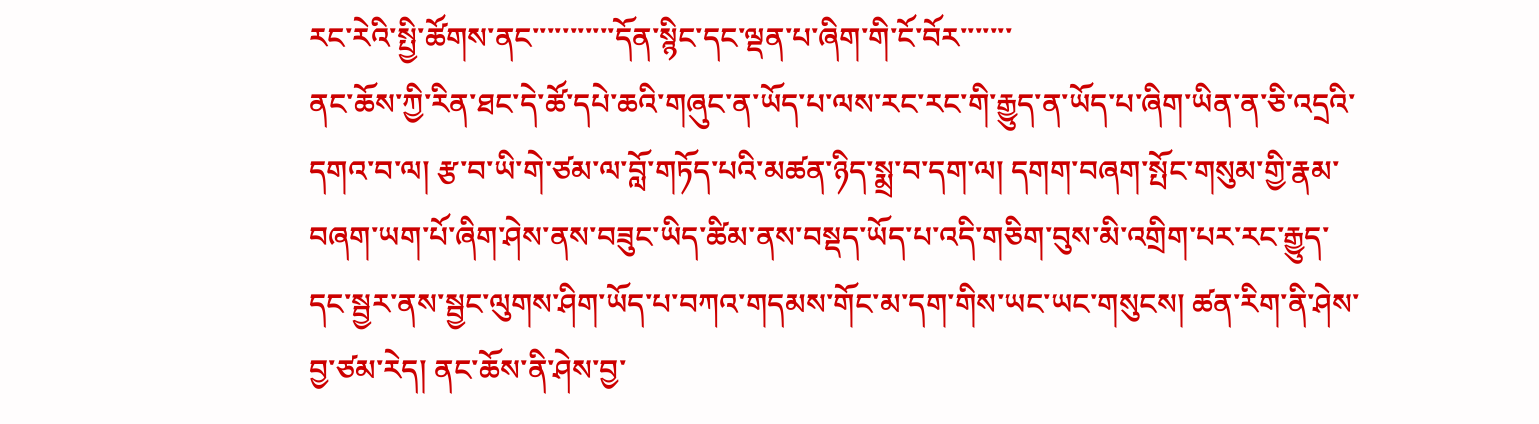རང་རེའི་སྤྱི་ཚོགས་ནང་་་་་་་་་་་དོན་སྙིང་དང་ལྡན་པ་ཞིག་གི་ངོ་བོར་་་་་་་
ནང་ཆོས་ཀྱི་རིན་ཐང་དེ་ཚོ་དཔེ་ཆའི་གཞུང་ན་ཡོད་པ་ལས་རང་རང་གི་རྒྱུད་ན་ཡོད་པ་ཞིག་ཡིན་ན་ཅི་འདྲའི་དགའ་བ་ལ། རྩ་བ་ཡི་གེ་ཙམ་ལ་བློ་གཏོད་པའི་མཚན་ཉིད་སྨྲ་བ་དག་ལ། དགག་བཞག་སྤོང་གསུམ་གྱི་རྣམ་བཞག་ཡག་པོ་ཞིག་ཤེས་ནས་བཟུང་ཡིད་ཚིམ་ནས་བསྡད་ཡོད་པ་འདི་གཅིག་བུས་མི་འགྲིག་པར་རང་རྒྱུད་དང་སྦྱར་ནས་སྦྱང་ལུགས་ཤིག་ཡོད་པ་བཀའ་གདམས་གོང་མ་དག་གིས་ཡང་ཡང་གསུངས། ཚན་རིག་ནི་ཤེས་བྱ་ཙམ་རེད། ནང་ཆོས་ནི་ཤེས་བྱ་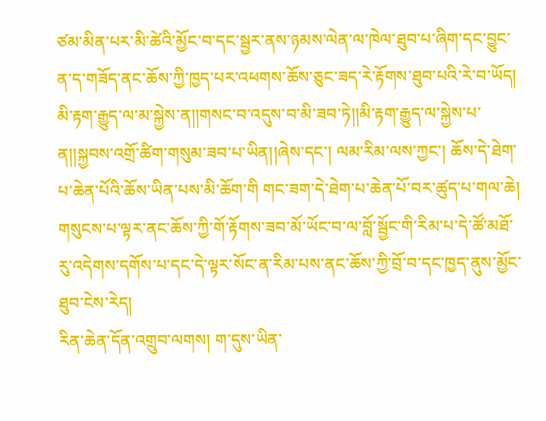ཙམ་མིན་པར་མི་ཚེའི་མྱོང་བ་དང་སྦྱར་ནས་ཉམས་ལེན་ལ་ཁེལ་ཐུབ་པ་ཞིག་དང་བྱུང་ན་ད་གཟོད་ནང་ཆོས་ཀྱི་ཁྱད་པར་འཕགས་ཆོས་ཅུང་ཟད་རེ་རྟོགས་ཐུབ་པའི་རེ་བ་ཡོད། མི་རྟག་རྒྱུད་ལ་མ་སྐྱེས་ན།།གསང་བ་འདུས་བ་མི་ཟབ་ཏེ།།མི་རྟག་རྒྱུད་ལ་སྐྱེས་པ་ན།།སྐྱབས་འགྲོ་ཚིག་གསུམ་ཟབ་པ་ཡིན།།ཞེས་དང་། ལམ་རིམ་ལས་ཀྱང་། ཆོས་དེ་ཐེག་པ་ཆེན་པོའི་ཆོས་ཡིན་པས་མི་ཆོག་གི གང་ཟག་དེ་ཐེག་པ་ཆེན་པོ་བར་ཚུད་པ་གལ་ཆེ། གསུངས་པ་ལྟར་ནང་ཆོས་ཀྱི་གོ་རྟོགས་ཟབ་མོ་ཡོང་བ་ལ་བློ་སྦྱོང་གི་རིམ་པ་དེ་ཚོ་མཐོ་རུ་འདེགས་དགོས་པ་དང་དེ་ལྟར་སོང་ན་རིམ་པས་ནང་ཆོས་ཀྱི་བྲོ་བ་དང་ཁྱད་ནུས་མྱོང་ཐུབ་ངེས་རེད།
རིན་ཆེན་དོན་འགྲུབ་ལགས། ག་དུས་ཡིན་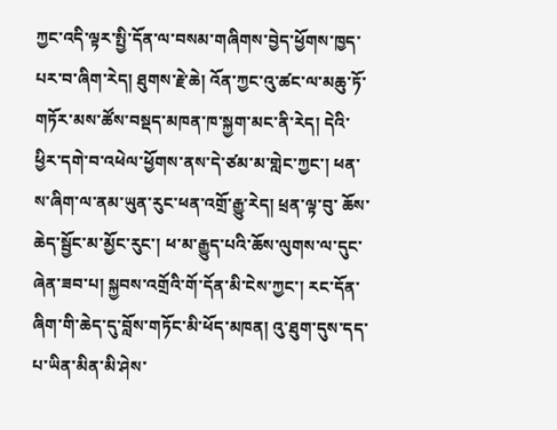ཀྱང་འདི་ལྟར་སྤྱི་དོན་ལ་བསམ་གཞིགས་བྱེད་ཕྱོགས་ཁྱད་པར་བ་ཞིག་རེད། ཐུགས་རྗེ་ཆེ། འོན་ཀྱང་འུ་ཚང་ལ་མཆུ་ཏོ་གཏོར་མས་ཚོས་བསྡད་མཁན་ཁ་སྐྱག་མང་ནི་རེད། དེའི་ཕྱིར་དགེ་བ་འཕེལ་ཕྱོགས་ནས་དེ་ཙམ་མ་གླེང་ཀྱང་། ཕན་ས་ཞིག་ལ་ནམ་ཡུན་རུང་ཕན་འགྲོ་རྒྱུ་རེད། ཕྲན་ལྟ་བུ་ ཆོས་ཆེད་སྦྱོང་མ་མྱོང་རུང་། ཕ་མ་རྒྱུད་པའི་ཆོས་ལུགས་ལ་དུང་ཞེན་ཟབ་པ། སྐྱབས་འགྲོའི་གོ་དོན་མི་ངེས་ཀྱང་། རང་དོན་ཞིག་གི་ཆེད་དུ་བློས་གཏོང་མི་ཕོད་མཁན། འུ་ཐུག་དུས་དད་པ་ཡིན་མིན་མི་ཤེས་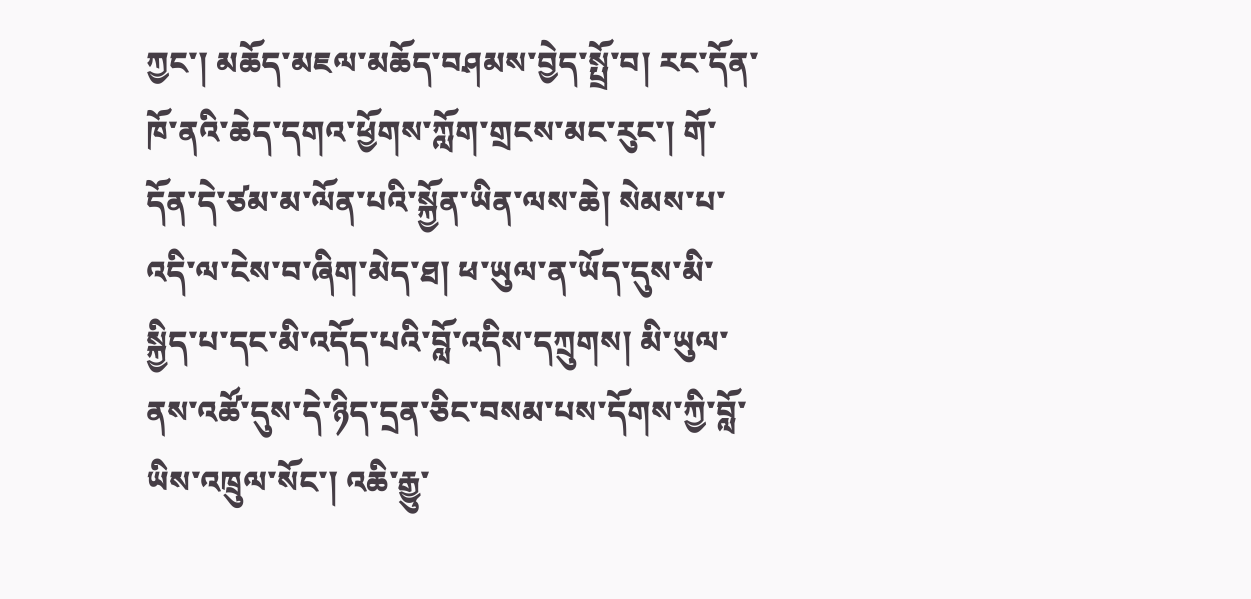ཀྱང་། མཆོད་མཇལ་མཆོད་བཤམས་བྱེད་སྤྲོ་བ། རང་དོན་ཁོ་ནའི་ཆེད་དགའ་ཕྱོགས་ཀློག་གྲངས་མང་རུང་། གོ་དོན་དེ་ཙམ་མ་ལོན་པའི་སྐྱོན་ཡིན་ལས་ཆེ། སེམས་པ་འདི་ལ་ངེས་བ་ཞིག་མེད་ཐ། ཕ་ཡུལ་ན་ཡོད་དུས་མི་སྐྱིད་པ་དང་མི་འདོད་པའི་བློ་འདིས་དཀྲུགས། མི་ཡུལ་ནས་འཚོ་དུས་དེ་ཉིད་དྲན་ཅིང་བསམ་པས་དོགས་ཀྱི་བློ་ཡིས་འཁྲུལ་སོང་། འཆི་རྒྱུ་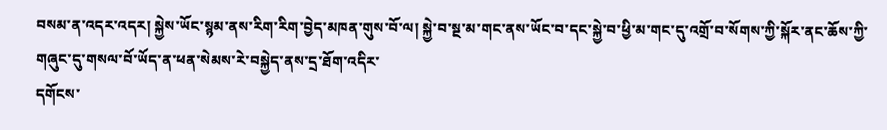བསམ་ན་འདར་འདར། སྐྱེས་ཡོང་སྙམ་ནས་རིག་རིག་བྱེད་མཁན་གུས་བོ་ལ། སྐྱེ་བ་སྔ་མ་གང་ནས་ཡོང་བ་དང་སྐྱེ་བ་ཕྱི་མ་གང་དུ་འགྲོ་བ་སོགས་ཀྱི་སྐོར་ནང་ཆོས་ཀྱི་གཞུང་དུ་གསལ་བོ་ཡོད་ན་ཕན་སེམས་རེ་བསྐྱེད་ནས་དྲ་ཐོག་འདིར་
དགོངས་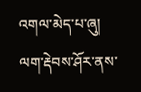འགལ་མེད་པ་ཞུ། ལག་རྡེབས་ཤོར་ནས་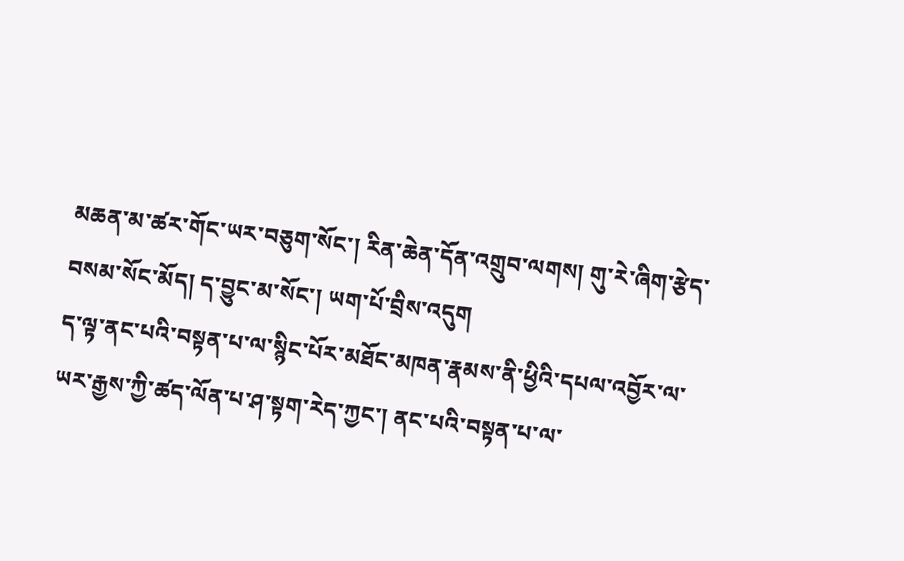མཆན་མ་ཚར་གོང་ཡར་བཅུག་སོང་། རིན་ཆེན་དོན་འགྲུབ་ལགས། གུ་རེ་ཞིག་རྩེད་བསམ་སོང་མོད། ད་བྱུང་མ་སོང་། ཡག་པོ་བྲིས་འདུག
ད་ལྟ་ནང་པའི་བསྟན་པ་ལ་སྙིང་པོར་མཐོང་མཁན་རྣམས་ནི་ཕྱིའི་དཔལ་འབྱོར་ལ་ཡར་རྒྱས་ཀྱི་ཚད་ལོན་པ་ཤ་སྟག་རེད་ཀྱང་། ནང་པའི་བསྟན་པ་ལ་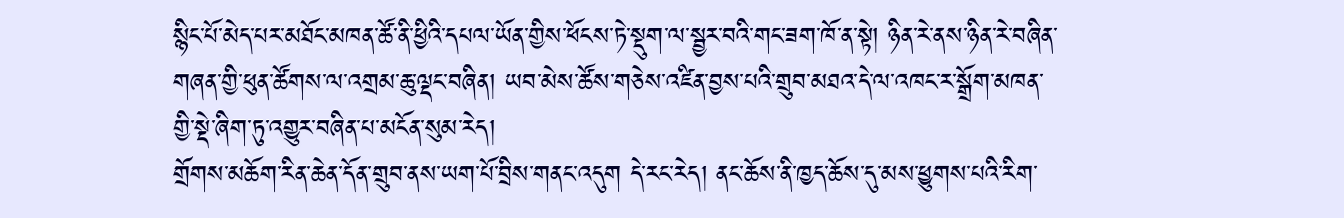སྙིང་པོ་མེད་པར་མཐོང་མཁན་ཚོ་ནི་ཕྱིའི་དཔལ་ཡོན་གྱིས་ཕོངས་ཏེ་སྡུག་ལ་སྦྱར་བའི་གང་ཟག་ཁོ་ན་སྟེ། ཉིན་རེ་ནས་ཉིན་རེ་བཞིན་གཞན་གྱི་ཕུན་ཚོགས་ལ་འགྲམ་ཆུ་ལྡང་བཞིན། ཡབ་མེས་ཚོས་གཅེས་འཛིན་བྱས་པའི་གྲུབ་མཐའ་དེ་ལ་འཁང་ར་སྒྲོག་མཁན་གྱི་སྡེ་ཞིག་ཏུ་འགྱུར་བཞིན་པ་མངོན་སུམ་རེད།
གྲོགས་མཆོག་རིན་ཆེན་དོན་གྲུབ་ནས་ཡག་པོ་བྲིས་གནང་འདུག དེ་རང་རེད། ནང་ཆོས་ནི་ཁྱད་ཆོས་དུ་མས་ཕྱུགས་པའི་རིག་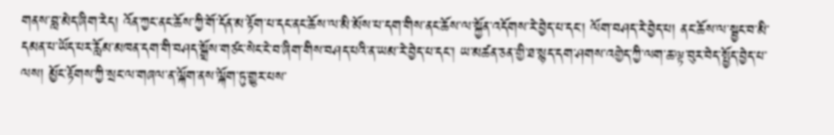གནས་བླ་མེད་ཞིག་རེད། འོན་ཀྱང་ནང་ཆོས་ཀྱི་གོ་དོན་མ་རྟོག་པ་དང་ནང་ཆོས་ལ་མི་མོས་པ་དག་གིས་ནང་ཆོས་ལ་སྐྱོན་འདོགས་རེ་བྱེད་པ་དང་། ལོག་བཤད་རེ་བྱེད་པ། ནང་ཆོས་ལ་སྦྱང་བ་མི་དམན་པ་ཡོད་པར་རློམ་མཁན་དག་གི་བཤད་སྒྲོས་གཙང་སེང་ངེ་བ་ཞིག་གིས་བཤད་པའི་ན་ཡམ་རེ་བྱེད་པ་དང་། ཡ་མཚན་ཅན་གྱི་ཐ་སྙད་དག་ཤགས་འགྱེད་ཀྱི་ལག་ཆ་ལྟ་བུར་བེད་སྤྱོད་བྱེད་པ་ལས། མྱོང་རྟོགས་ཀྱི་སྲང་ལ་གཞལ་ན་ལྐོག་ནས་ལྐོག་ཏུ་གྱུར་པས་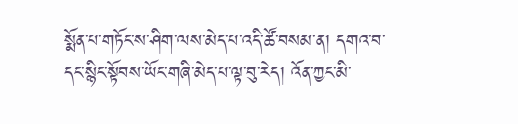སྨོན་པ་གཏོང་ས་ཤིག་ལས་མེད་པ་འདི་ཚོ་བསམ་ན། དགའ་བ་དང་སྙིང་སྟོབས་ཡོང་གཞི་མེད་པ་ལྟ་བུ་རེད། འོན་ཀྱང་མི་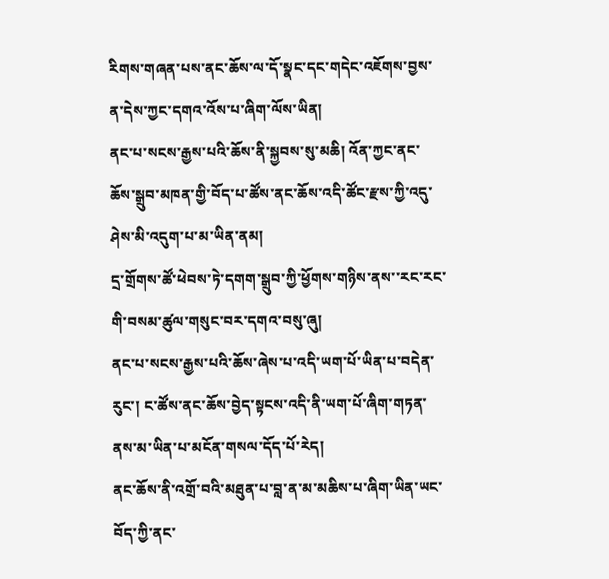རིགས་གཞན་པས་ནང་ཆོས་ལ་དོ་སྣང་དང་གདེང་འཇོགས་བྱས་ན་དེས་ཀྱང་དགའ་འོས་པ་ཞིག་ལོས་ཡིན།
ནང་པ་སངས་རྒྱས་པའི་ཆོས་ནི་སྐྱབས་སུ་མཆི། འོན་ཀྱང་ནང་ཆོས་སྒྲུབ་མཁན་གྱི་བོད་པ་ཚོས་ནང་ཆོས་འདི་ཚོང་རྫས་ཀྱི་འདུ་ཤེས་མི་འདུག་པ་མ་ཡིན་ནམ།
དྲ་གྲོགས་ཚོ་ཕེབས་ཏེ་དགག་སྒྲུབ་ཀྱི་ཕྱོགས་གཉིས་ནས་་རང་རང་གི་བསམ་ཚུལ་གསུང་བར་དགའ་བསུ་ཞུ།
ནང་པ་སངས་རྒྱས་པའི་ཆོས་ཞེས་པ་འདི་ཡག་པོ་ཡིན་པ་བདེན་རུང་། ང་ཚོས་ནང་ཆོས་བྱེད་སྟངས་འདི་ནི་ཡག་པོ་ཞིག་གཏན་ནས་མ་ཡིན་པ་མངོན་གསལ་དོད་པོ་རེད།
ནང་ཆོས་ནི་འགྲོ་བའི་མཐུན་པ་བླ་ན་མ་མཆིས་པ་ཞིག་ཡིན་ཡང་བོད་ཀྱི་ནང་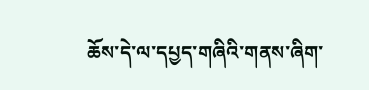ཆོས་དེ་ལ་དཔྱད་གཞིའི་གནས་ཞིག་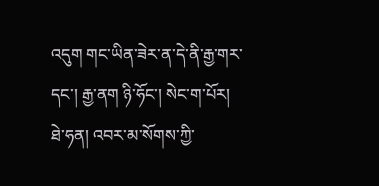འདུག གང་ཡིན་ཟེར་ན་དེ་ནི་རྒྱ་གར་དང་། རྒྱ་ནག ཉི་ཧོང་། སེང་ག་པོར། ཐེ་ཧན། འབར་མ་སོགས་ཀྱི་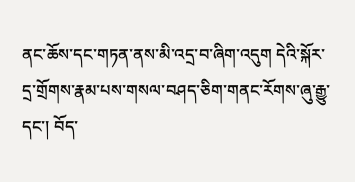ནང་ཆོས་དང་གཏན་ནས་མི་འདྲ་བ་ཞིག་འདུག དེའི་སྐོར་དྲ་གྲོགས་རྣམ་པས་གསལ་བཤད་ཅིག་གནང་རོགས་ཞུ་རྒྱུ་དང་། བོད་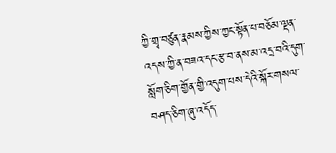ཀྱི་གྲྭ་བཙུན་རྣམས་ཀྱིས་ཀྱང་སྟོན་པ་བཅོམ་ལྡན་འདས་ཀྱི་ན་བཟའ་དང་རྩ་བ་ནས་མ་འདྲ་བའི་དུག་སློག་ཅིག་གྱོན་གྱི་འདུག་པས་དེའི་སྐོར་གསལ་བཤད་ཅིག་ཞུ་འདོད་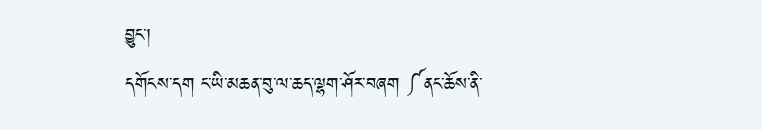བྱུང་།
དགོངས་དག ང་ཡི་མཆན་བུ་ལ་ཆད་ལྷག་ཤོར་བཞག ༼ནང་ཆོས་ནི་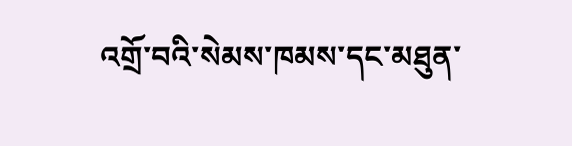འགྲོ་བའི་སེམས་ཁམས་དང་མཐུན་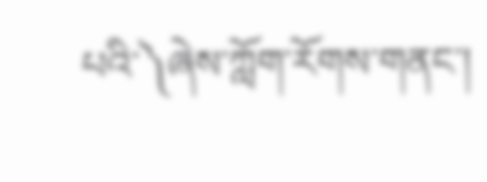པའི་༽ཞེས་ཀློག་རོགས་གནང་།